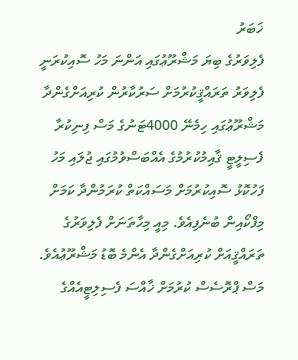ޚަބަރު
ފެލިވަރުގެ ބިޔަ މަޝްރޫޢުގައި އަންނަ މަހު ސޮއިކުރަނީ
ފެލިވަރު ތަރައްޤީކުރުމަށް ސަރުކާރުން ކުރިއަށްގެންދާ މަޝްރޫޢުގައި ހިމެނޭ 4000ޓަނުގެ މަސް ފިނިކުރާ ފެސިލީޓީ ޤާއިމުކުރުމުގެ އެއްބަސްވުމުގައި ޖުލައި މަހު ފަހުކޮޅު ސޮއިކުރުމަށް މަސައްކަތް ކުރަމުންދާ ކަމަށް މިފްކޯއިން ބުނެފިއެވެ. މިއީ މިހާތަނަށް ފެލިވަރުގެ ތަރައްޤީއަށް ކުރިއަށްގެންދާ އެންމެ ބޮޑު މަޝްރޫޢުއެވެ.
މަސް ޕްރޮސެސް ކުރުމަށް ޚާއްސަ ފެސިލިޓީއެއްގެ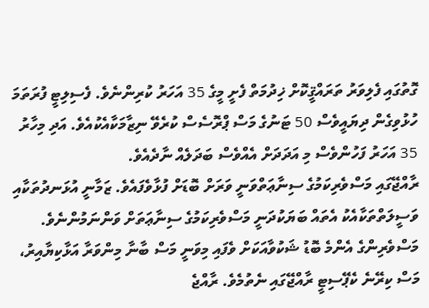ގޮތުގައި ފެލިވަރު ތަރައްޤީކޮށް ޚިދުމަތް ފެށީ މީގެ 35 އަހަރު ކުރިންނެވެ. ފެސިލިޓީ ފުރަތަމަ ހުޅުވިގެން ދިޔައީވެސް 50 ޓަނުގެ މަސް ޕްރޮސެސް ކުރެވޭ ނިޒާމަކާއެކުއެވެ. އަދި މިހާރު 35 އަހަރު ފަހުންވެސް މި އަދަދަށް އެއްވެސް ބަދަލެއް ނާދެއެވެ.
ރާއްޖޭގައި މަސްވެރިކަމުގެ ސިނާޢަތްވަނީ ވަރަށް ބޮޑަށް ފުޅާވެފައެވެ. ޒަމާނީ އުޅަނދުތަކާއި ވަސީލަތްތަކާއެކު އެތައް ބަޔަކުދަނީ މަސްވެރިކަމުގެ ސިނާޢަތަށް ވަންނަމުންނެވެ.
މަސްވެރިންގެ އެންމެ ބޮޑު ޝަކުވާއަކަށް ވެފައި މިވަނީ މަސް ބާނާ މިންވަރާ އަޅާކިޔާއިރު، މަސް ކިރޭނެ ކެޕޭސިޓީ ރާއްޖޭގައި ނެތުމެވެ. ރާއްޖެ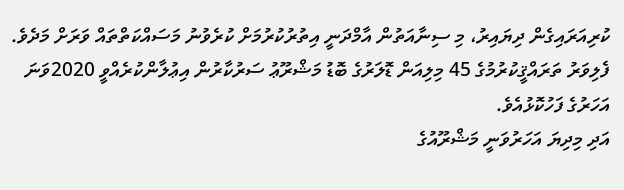ކުރިއަރައިގެން ދިޔައިރު، މި ސިނާއަތުން އާމްދަނީ އިތުރުކުރުމަށް ކުރެވުނު މަސައްކަތްތައް ވަރަށް މަދެވެ.
ފެލިވަރު ތަރައްޤީކުރުމުގެ 45 މިލިއަން ޑޮލަރުގެ ބޮޑު މަޝްރޫޢު ސަރުކާރުން އިޢުލާންކުރެއްވީ 2020ވަނަ އަހަރުގެ ފަހުކޮޅުއެވެ.
އަދި މިދިޔަ އަހަރުވަނީ މަޝްރޫއުގެ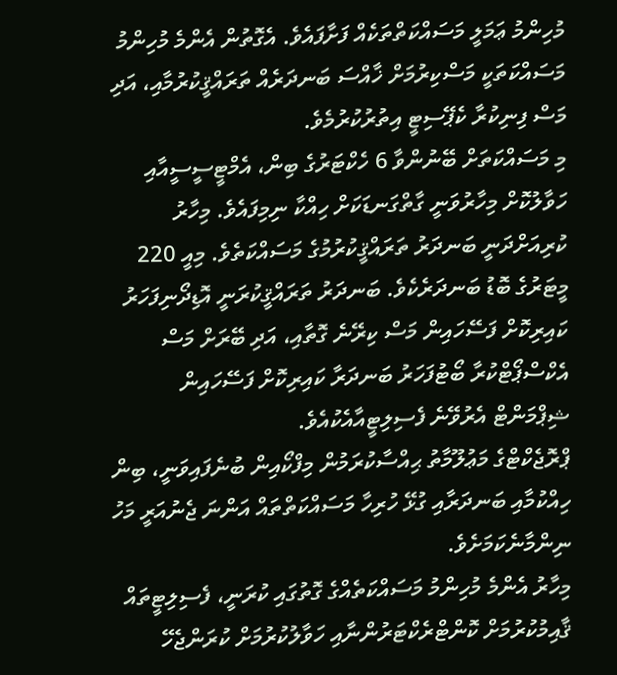މުހިންމު ޢަމަލީ މަސައްކަތްތަކެއް ފަށާފައެވެ. އެގޮތުން އެންމެ މުހިންމު މަސައްކަތަކީ މަސްކިރުމަށް ޚާއްސަ ބަނދަރެއް ތަރައްޤީކުރުމާއި، އަދި މަސް ފިނިކުރާ ކެޕޭސިޓީ އިތުރުކުރުމެވެ.
މި މަސައްކަތަށް ބޭނުންވާ 6 ހެކްޓަރުގެ ބިން، އެމްޓީސީސީއާއި ހަވާލުކޮށް މިހާރުވަނީ ގާތްގަނޑަކަށް ހިއްކާ ނިމިފައެވެ. މިހާރު ކުރިއަށްދަނީ ބަނދަރު ތަރައްޤީކުރުމުގެ މަސައްކަތެވެ. މިއީ 220 މީޓަރުގެ ބޮޑު ބަނދަރެކެވެ. ބަނދަރު ތަރައްޤީކުރަނީ އޮޑިދޯނިފަހަރު ކައިރިކޮށް ފަސޭހައިން މަސް ކިރޭނެ ގޮތާއި، އަދި ބޭރަށް މަސް އެކްސްޕޯޓްކުރާ ބޯޓުފަހަރު ބަނދަރާ ކައިރިކޮށް ފަސޭހައިން ޝިޕްމަންޓް އެރުވޭނެ ފެސިލިޓީއާއެކުއެވެ.
ޕްރޮޖެކްޓްގެ މަޢުލޫމާތު ޙިއްސާކުރަމުން މިފްކޯއިން ބުނެފައިވަނީ، ބިން ހިއްކުމާއި ބަނދަރާއި ގުޅޭ ހުރިހާ މަސައްކަތްތައް އަންނަ ޖެނުއަރީ މަހު ނިންމާނެކަމަށެވެ.
މިހާރު އެންމެ މުހިންމު މަސައްކަތެއްގެ ގޮތުގައި ކުރަނީ، ފެސިލިޓީތައް ޤާއިމުކުރުމަށް ކޮންޓްރެކްޓަރުންނާއި ހަވާލުކުރުމަށް ކުރަންޖެހޭ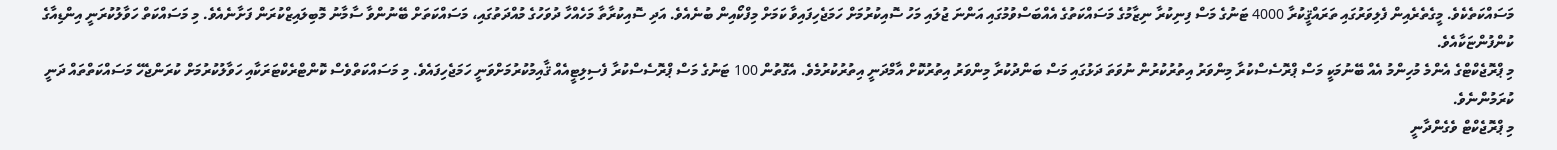މަސައްކަތެކެވެ. މީގެތެރެއިން ފެލިވަރުގައި ތަރައްޤީކުރާ 4000 ޓަނުގެ މަސް ފިނިކުރާ ނިޒާމުގެ މަސައްކަތުގެ އެއްބަސްވުމުގައި އަންނަ ޖުލައި މަހު ސޮއިކުރުމަށް ހަމަޖެހިފައިވާ ކަމަށް މިފްކޯއިން ބުނެއެވެ. އަދި ސޮއިކުރާތާ މަހެއްހާ ދުވަހުގެ މުއްދަތުގައި، މަސައްކަތަށް ބޭނުންވާ ސާމާނު މޮބިލައިޒްކުރަން ފަށާނެއެވެ. މި މަސައްކަތް ހަވާލުކުރަނީ އިންޑިއާގެ ކުންފުންޏަކާއެވެ.
މި ޕްރޮޖެކްޓްގެ އެންމެ މުހިންމު އެއް ބޭނުމަކީ މަސް ޕްރޮސެސްކުރާ މިންވަރު އިތުރުކުރުން ނުވަތަ ދަޅުގައި މަސް ބަންދުކުރާ މިންވަރު އިތުރުކޮށް އާމްދަނީ އިތުރުކުރުމެވެ. އެގޮތުން 100 ޓަނުގެ މަސް ޕްރޮސެސްކުރާ ފެސިލިޓީއެއް ޤާއިމުކުރުމަށްވަނީ ހަމަޖެހިފައެވެ. މި މަސައްކަތްވެސް ކޮންޓްރެކްޓަރަކާއި ހަވާލުކުރުމަށް ކުރަންޖެހޭ މަސައްކަތްތައް ދަނީ ކުރަމުންނެވެ.
މި ޕްރޮޖެކްޓް ވެގެންދާނީ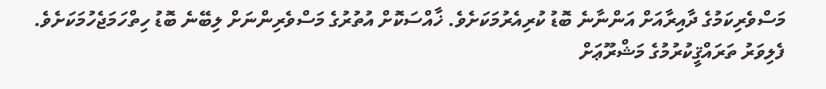މަސްވެރިކަމުގެ ދާއިރާއަށް އަންނާނެ ބޮޑު ކުރިއެރުމަކަށެވެ. ޚާއްސަކޮށް އުތުރުގެ މަސްވެރިންނަށް ލިބޭނެ ބޮޑު ހިތްހަމަޖެހުމަކަށެވެ.
ފެލިވަރު ތަރައްޤީކުރުމުގެ މަޝްރޫޢަށް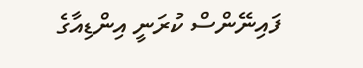ފައިނޭންސް ކުރަނީ އިންޑިއާގެ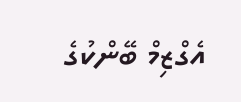އެގްޒިމް ބޭންކުގެ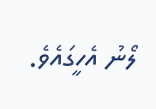ލޯނު އެހީގައެވެ.